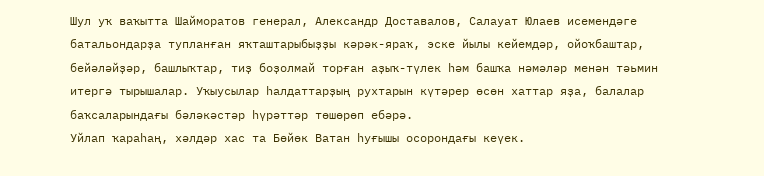Шул уҡ ваҡытта Шайморатов генерал, Александр Доставалов, Салауат Юлаев исемендәге батальондарҙа тупланған яҡташтарыбыҙҙы кәрәк-яраҡ, эске йылы кейемдәр, ойоҡбаштар, бейәләйҙәр, башлыҡтар, тиҙ боҙолмай торған аҙыҡ-түлек һәм башҡа нәмәләр менән тәьмин итергә тырышалар. Уҡыусылар һалдаттарҙың рухтарын күтәрер өсөн хаттар яҙа, балалар баҡсаларындағы бәләкәстәр һүрәттәр төшөрөп ебәрә.
Уйлап ҡараһаң, хәлдәр хас та Бөйөк Ватан һуғышы осорондағы кеүек.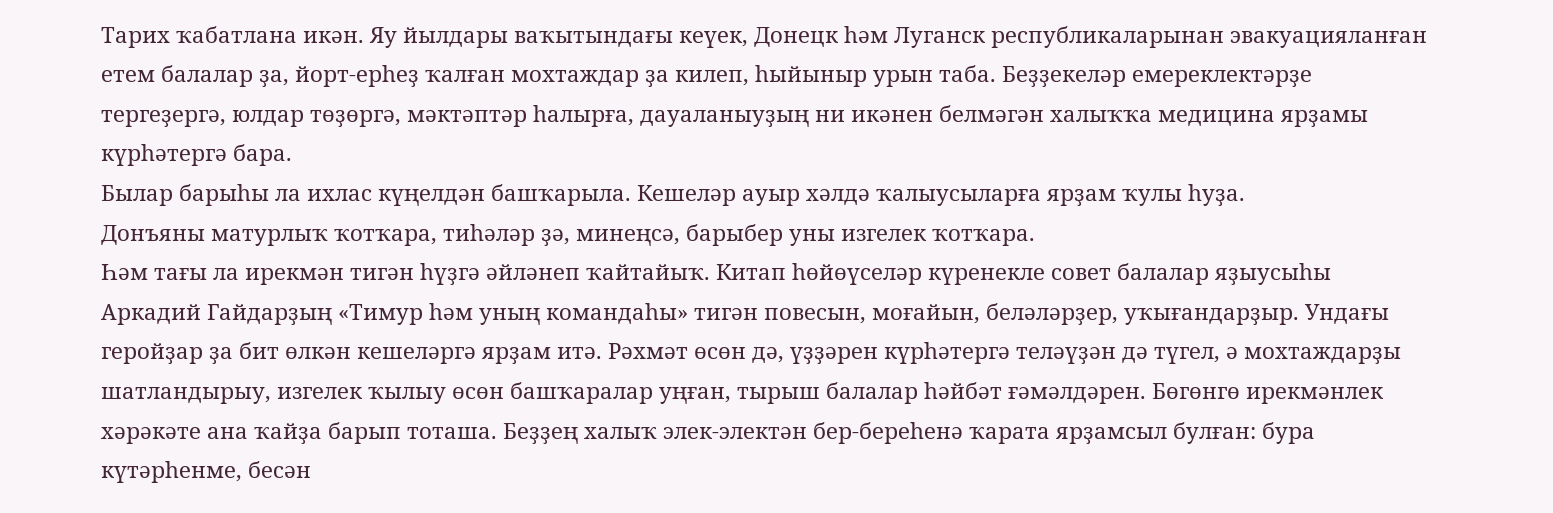Тарих ҡабатлана икән. Яу йылдары ваҡытындағы кеүек, Донецк һәм Луганск республикаларынан эвакуацияланған етем балалар ҙа, йорт-ерһеҙ ҡалған мохтаждар ҙа килеп, һыйыныр урын таба. Беҙҙекеләр емереклектәрҙе тергеҙергә, юлдар төҙөргә, мәктәптәр һалырға, дауаланыуҙың ни икәнен белмәгән халыҡҡа медицина ярҙамы күрһәтергә бара.
Былар барыһы ла ихлас күңелдән башҡарыла. Кешеләр ауыр хәлдә ҡалыусыларға ярҙам ҡулы һуҙа.
Донъяны матурлыҡ ҡотҡара, тиһәләр ҙә, минеңсә, барыбер уны изгелек ҡотҡара.
Һәм тағы ла ирекмән тигән һүҙгә әйләнеп ҡайтайыҡ. Китап һөйөүселәр күренекле совет балалар яҙыусыһы Аркадий Гайдарҙың «Тимур һәм уның командаһы» тигән повесын, моғайын, беләләрҙер, уҡығандарҙыр. Ундағы геройҙар ҙа бит өлкән кешеләргә ярҙам итә. Рәхмәт өсөн дә, үҙҙәрен күрһәтергә теләүҙән дә түгел, ә мохтаждарҙы шатландырыу, изгелек ҡылыу өсөн башҡаралар уңған, тырыш балалар һәйбәт ғәмәлдәрен. Бөгөнгө ирекмәнлек хәрәкәте ана ҡайҙа барып тоташа. Беҙҙең халыҡ элек-электән бер-береһенә ҡарата ярҙамсыл булған: бура күтәрһенме, бесән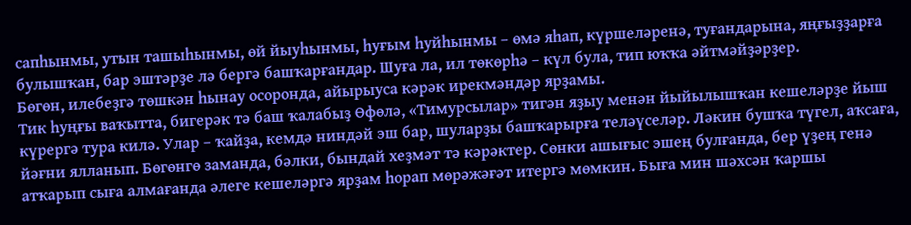сапһынмы, утын ташыһынмы, өй йыуһынмы, һуғым һуйһынмы – өмә яһап, күршеләренә, туғандарына, яңғыҙҙарға булышҡан, бар эштәрҙе лә бергә башҡарғандар. Шуға ла, ил төкөрһә – күл була, тип юҡҡа әйтмәйҙәрҙер.
Бөгөн, илебеҙгә төшкән һынау осоронда, айырыуса кәрәк ирекмәндәр ярҙамы.
Тик һуңғы ваҡытта, бигерәк тә баш ҡалабыҙ Өфөлә, «Тимурсылар» тигән яҙыу менән йыйылышҡан кешеләрҙе йыш күрергә тура килә. Улар – ҡайҙа, кемдә ниндәй эш бар, шуларҙы башҡарырға теләүселәр. Ләкин бушҡа түгел, аҡсаға, йәғни ялланып. Бөгөнгө заманда, бәлки, бындай хеҙмәт тә кәрәктер. Сөнки ашығыс эшең булғанда, бер үҙең генә атҡарып сыға алмағанда әлеге кешеләргә ярҙам һорап мөрәжәғәт итергә мөмкин. Быға мин шәхсән ҡаршы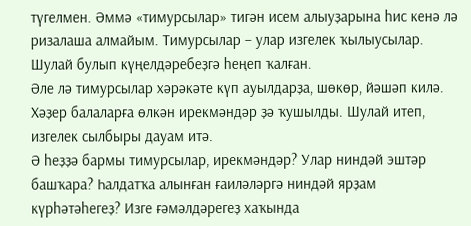түгелмен. Әммә «тимурсылар» тигән исем алыуҙарына һис кенә лә ризалаша алмайым. Тимурсылар – улар изгелек ҡылыусылар. Шулай булып күңелдәребеҙгә һеңеп ҡалған.
Әле лә тимурсылар хәрәкәте күп ауылдарҙа, шөкөр, йәшәп килә. Хәҙер балаларға өлкән ирекмәндәр ҙә ҡушылды. Шулай итеп, изгелек сылбыры дауам итә.
Ә һеҙҙә бармы тимурсылар, ирекмәндәр? Улар ниндәй эштәр башҡара? Һалдатҡа алынған ғаиләләргә ниндәй ярҙам күрһәтәһегеҙ? Изге ғәмәлдәрегеҙ хаҡында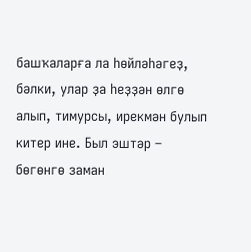башҡаларға ла һөйләһәгеҙ, бәлки, улар ҙа һеҙҙән өлгө алып, тимурсы, ирекмән булып китер ине. Был эштәр – бөгөнгө заман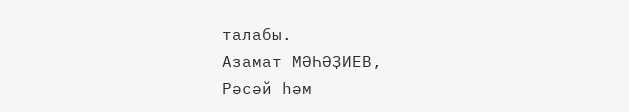талабы.
Азамат МӘҺӘҘИЕВ,
Рәсәй һәм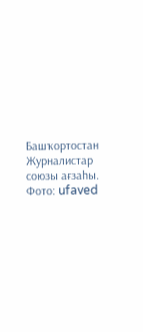Башҡортостан Журналистар союзы ағзаһы.
Фото: ufaved